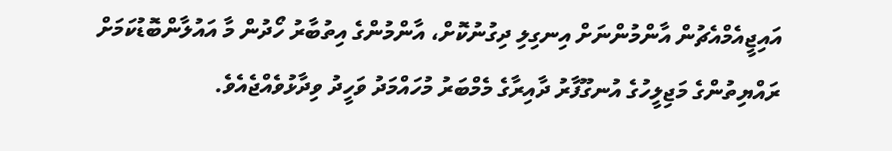އައިޖީއެމްއެޗުން އާންމުންނަށް އިނގިލި ދިގުނުކޮށް، އާންމުންގެ އިތުބާރު ހޯދުން މާ އައުލާންބޮޑުކަމަށް ރައްޔިތުންގެ މަޖިލީހުގެ އުނގޫފާރު ދާއިރާގެ މެމްބަރު މުހައްމަދު ވަހީދު ވިދާޅުވެއްޖެއެވެ.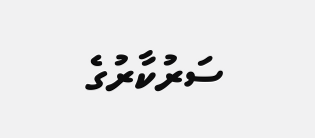ސަރުކާރުގެ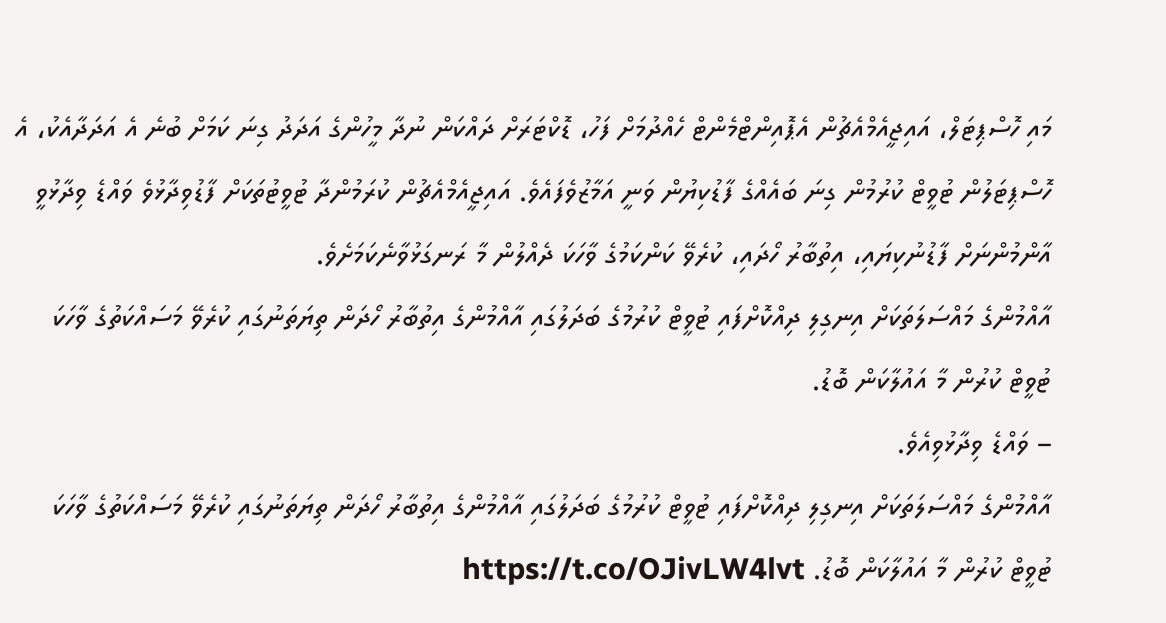މައި ހޮސްޕިޓަލް، އައިޖީއެމްއެޗުން އެޕޮއިންޓްމެންޓް ހެއްދުމަށް ފަހު، ޑޮކްޓަރަށް ދައްކަން ނުދާ މީހުންގެ އަދަދު ގިނަ ކަމަށް ބުނެ އެ އަދަދާއެކު، އެ ހޮސްޕިޓަލުން ޓުވީޓް ކުރުމުން ގިނަ ބައެއްގެ ފާޑުކިޔުން ވަނީ އަމާޒުވެފައެވެ. އައިޖީއެމްއެޗުން ކުރަމުންދާ ޓުވީޓުތަކަށް ފާޑުވިދާޅުވެ ވައްޑެ ވިދާޅުވީ އާންމުންނަށް ފާޑުނުކިޔައި، އިތުބާރު ހޯދައި، ކުރެވޭ ކަންކަމުގެ ވާހަކަ ދެއްލުން މާ ރަނގަޅުވާނެކަމަށެވެ.
އާއްމުންގެ މައްސަލަތަކަށް އިނގިލި ދިއްކޮށްފައި ޓުވީޓް ކުރުމުގެ ބަދަލުގައި އާއްމުންގެ އިތުބާރު ހޯދަން ތިޔަތަނުގައި ކުރެވޭ މަސައްކަތުގެ ވާހަކަ ޓުވީޓް ކުރުން މާ އައުލާކަން ބޮޑު.
– ވައްޑެ ވިދާޅުވިއެވެ.
އާއްމުންގެ މައްސަލަތަކަށް އިނގިލި ދިއްކޮށްފައި ޓުވީޓް ކުރުމުގެ ބަދަލުގައި އާއްމުންގެ އިތުބާރު ހޯދަން ތިޔަތަނުގައި ކުރެވޭ މަސައްކަތުގެ ވާހަކަ ޓުވީޓް ކުރުން މާ އައުލާކަން ބޮޑު. https://t.co/OJivLW4lvt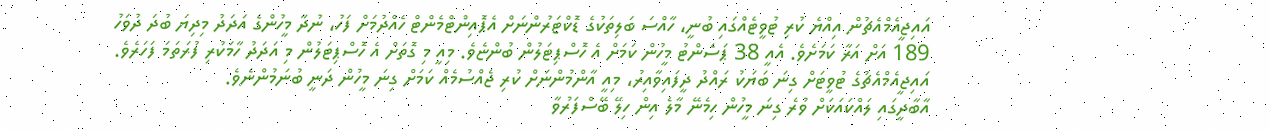އައިޖީއެމްއެޗުން އިއްޔެ ކުރި ޓުވީޓެއްގައި ބުނީ، ހާއްސަ ބަލިތަކުގެ ޑޮކްޓަރުންނަށް އެޕޮއިންޓްމެންޓް ހެއްދުމަށް ފަހު، ނުދާ މީހުންގެ އަދަދު މިދިޔަ ބުދަ ދުވަހު 189 އަށް އަރާ ކަމަށެވެ. އެއީ 38 ޕަސެންޓު މީހުން ކަމަށް އެ ހޮސްޕިޓަލުން ބުންޏެވެ. މިއީ މި ގޮތަށް އެ ހޮސްޕިޓަލުން މި އަދަދު ހާމަކުރި ފުރަތަމަ ފަހަރެވެ. އައިޖީއެމްއެޗުގެ ޓުވީޓަށް ގިނަ ބަޔަކު ރައްދު ދީފައިވާއިރު، މިއީ އާންމުންނަށް ކުރި ޖެއްސުމެއް ކަމަށް ގިނަ މީހުން ދަނީ ބުނަމުންނެވެ.
އާބާދީގައި ލައްކައަކަށް ވުރެ ގިނަ މީހުން ހިމެނޭ މާލެ އިން ހިލޭ ބޭސްފަރުވާ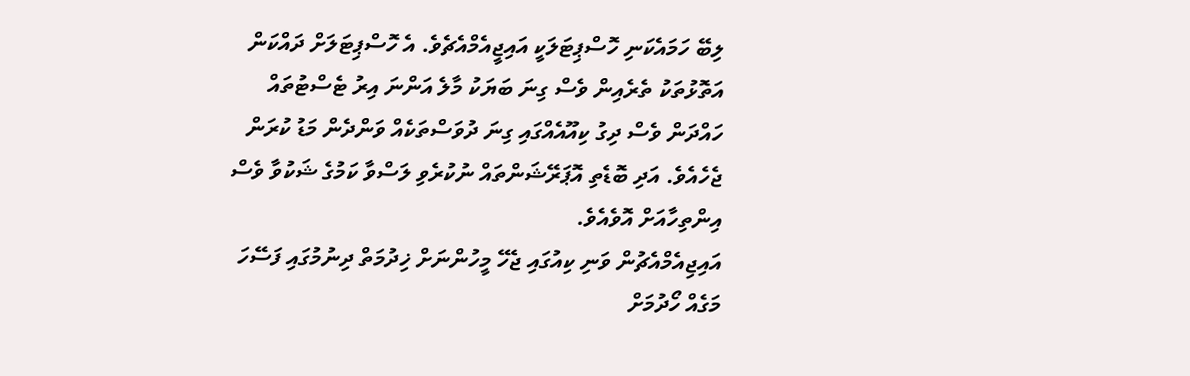ލިބޭ ހަމައެކަނި ހޮސްޕިޓަލަކީ އައިޖީއެމްއެޗެވެ. އެ ހޮސްޕިޓަލަށް ދައްކަން އަތޮޅުތަކު ތެރެއިން ވެސް ގިނަ ބަޔަކު މާލެ އަންނަ އިރު ޓެސްޓުތައް ހައްދަން ވެސް ދިގު ކިއޫއެއްގައި ގިނަ ދުވަސްތަކެއް ވަންދެން މަޑު ކުރަން ޖެހެއެވެ. އަދި ބޮޑެތި އޮޕަރޭޝަންތައް ނުކުރެވި ލަސްވާ ކަމުގެ ޝަކުވާ ވެސް އިންތިހާއަށް އޮވެއެވެ.
އައިޖިއެމްއެޗުން ވަނި ކިއުގައި ޖެހޭ މީހުންނަށް ޚިދުމަތް ދިނުމުގައި ފަސޭހަ މަގެއް ހޯދުމަށް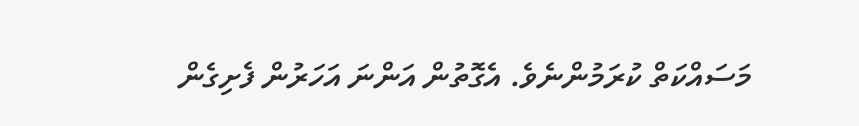މަސައްކަތް ކުރަމުންނެވެ. އެގޮތުން އަންނަ އަހަރުން ފެށިގެން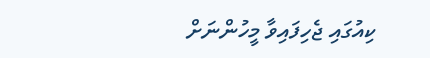ކިއުގައި ޖެހިފައިވާ މީހުންނަށް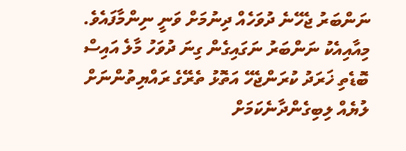ނަންބަރު ޖެހޭނެ ދުވަހެއް ދިނުމަށް ވަނީ ނިންމާފައެވެ. މިއާއިއެކު ނަންބަރު ނަގައިގެން ގިނަ ދުވަހު މާލެ އައިސް ބޮޑެތި ޚަރަދު ކުރަންޖެހޭ އަތޮޅު ތެރޭގެ ރައްޔިތުންނަށް ލުޔެއް ލިބިގެންދާނެކަމަށް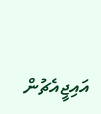އައިޖީއެޗުން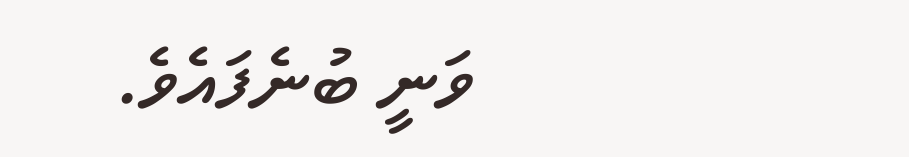ވަނީ ބުނެފައެވެ.